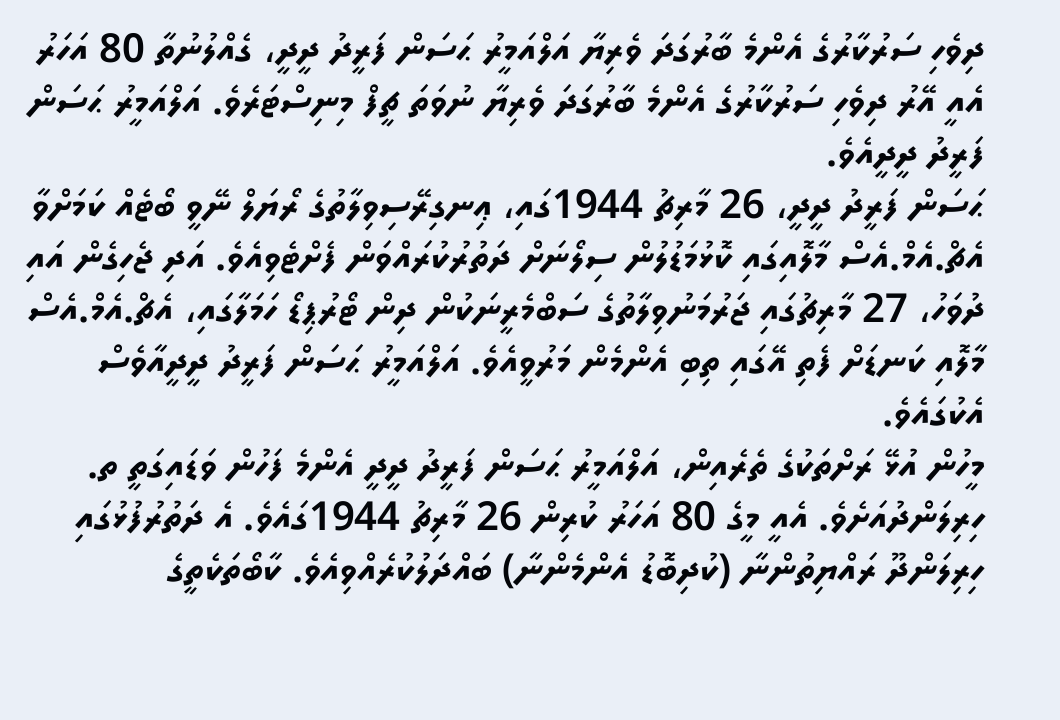ދިވެހި ސަރުކާރުގެ އެންމެ ބާރުގަދަ ވެރިޔާ އަލްއަމީރު ޙަސަން ފަރީދު ދީދީ، ގެއްލުނުތާ 80 އަހަރު
އެއީ އޭރު ދިވެހި ސަރުކާރުގެ އެންމެ ބާރުގަދަ ވެރިޔާ ނުވަތަ ޗީފް މިނިސްޓަރެވެ. އަލްއަމީރު ޙަސަން ފަރީދު ދީދީއެވެ.
ޙަސަން ފަރީދު ދީދީ، 26 މާރިޗު 1944ގައި، ޢިނގިރޭސިވިލާތުގެ ރޯޔަލް ނޭވީ ބޯޓެއް ކަމަށްވާ އެޗް.އެމް.އެސް މާލޮއިގައި ކޮޅުމަޑުލުން ސިލޯނަށް ދަތުރުކުރައްވަން ފެށްޓެވިއެވެ. އަދި ޖެހިގެން އައި ދުވަހު، 27 މާރިޗުގައި ޖަރުމަނުވިލާތުގެ ސަބްމެރީނަކުން ދިން ޓޯރުޕިޑޯ ހަމަލާގައި، އެޗް.އެމް.އެސް މާލޮއި ކަނޑަށް ފެތި އޭގައި ތިބި އެންމެން މަރުވީއެވެ. އަލްއަމީރު ޙަސަން ފަރީދު ދީދީއާވެސް އެކުގައެވެ.
މީހުން އުޅޭ ރަށްތަކުގެ ތެރެއިން، އަލްއަމީރު ޙަސަން ފަރީދު ދީދީ އެންމެ ފަހުން ވަޑައިގަތީ ތ. ހިރިލަންދުއަށެވެ. އެއީ މީގެ 80 އަހަރު ކުރިން 26 މާރިޗު 1944ގައެވެ. އެ ދަތުރުފުޅުގައި ހިރިލަންދޫ ރައްޔިތުންނާ (ކުދިބޮޑު އެންމެންނާ) ބައްދަލުކުރެއްވިއެވެ. ކާބޯތަކެތީގެ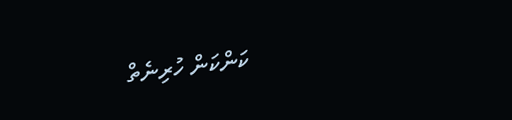ކަންކަން ހުރިނެތް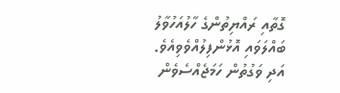ގޮތާއި ރައްޔިތުންގެ ހާލުއަހުވާލު ބައްލަވައި އޮޅުންފިލުއްވެވިއެވެ. އަދި ވަގުތުން ހަމަޖެއްސެވެން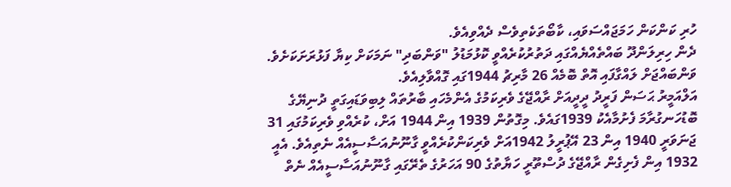ހުރި ކަންކަން ހަމަޖައްސަވައި، ކާބޯތަކެތިވެސް ދެއްވިއެވެ.
ދެން ހިރިލަންދޫ ބައްތެއްޔެއްގައި ދަތުރުކުރެއްވީ ކޮޅުމަޑުލު "ވަންބަދި" ނަމަކަށް ކިޔާ ފަޅުރަށަކަށެވެ. ވަންބައްޖަށް ލައްގާފައި އޮތް ބޮމެއް 26 މާރިޗު 1944ގައި ގޮއްވާލިއެވެ.
އަލްއަމީރު ޙަސަން ފަރީދު ދީދީއަށް ރާއްޖޭގެ ވެރިކަމުގެ އެންމެހައި ބާރުތައް ލިބިވަޑައިގަތީ ދުނިޔޭގެ ބޮޑުހަނގުރާމަ ފެށުމާއެކު 1939ގައެވެ. މިގޮތުން 1939 އިން 1944 އަށް، ކުރެއްވި ވެރިކަމުގައި 31 ޖަނަވަރީ 1940 އިން 23 އޭޕުރީލު 1942އަށް ވެރިކަންކުރެއްވީ ގާނޫނުއަސާސީއެއް ނެތިއެވެ. އެއީ 1932 އިން ފެށިގެން ރާއްޖޭގެ ދުސްތޫރީ ހަޔާތުގެ 90 އަހަރުގެ ތެރޭގައި ގާނޫނުއަސާސީއެއް ނެތް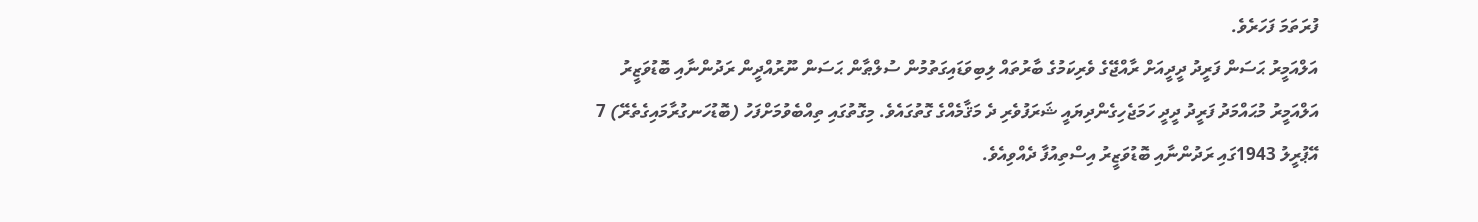ފުރަތަމަ ފަހަރެވެ.
އަލްއަމީރު ޙަސަން ފަރީދު ދީދީއަށް ރާއްޖޭގެ ވެރިކަމުގެ ބާރުތައް ލިބިވަޑައިގަތުމުން ސުލްޠާން ޙަސަން ނޫރުއްދީން ރަދުންނާއި ބޮޑުވަޒީރު އަލްއަމީރު މުޙައްމަދު ފަރީދު ދީދީ ހަމަޖެހިގެންދިޔައީ ޝަރަފުވެރި ދެ މަޤާމެއްގެ ގޮތުގައެވެ. މިގޮތުގައި ތިއްބެވުމަށްފަހު (ބޮޑުހަނގުރާމައިގެތެރޭ) 7 އޭޕުރީލު 1943ގައި ރަދުންނާއި ބޮޑުވަޒީރު އިސްތިއުފާ ދެއްވިއެވެ.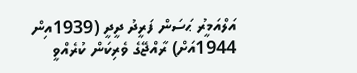އަލްއަމީރު ޙަސަން ފަރީދު ދީދީ (1939އިން 1944އަށް) ރާއްޖޭގެ ވެރިކަން ކުރެއްވީ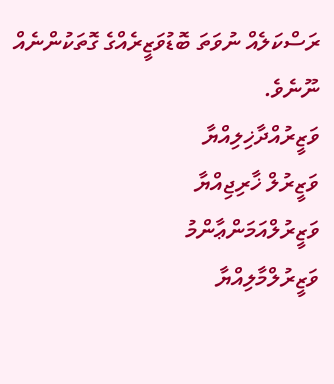ރަސްކަލެއް ނުވަތަ ބޮޑުވަޒީރެއްގެ ގޮތަކުންނެއް ނޫނެވެ.
ވަޒީރުއްދާޚިލިއްޔާ
ވަޒީރުލް ޚާރިޖިއްޔާ
ވަޒީރުލްއަމަންޢާންމު
ވަޒީރުލްމާލިއްޔާ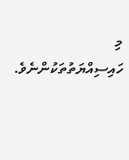މި ހައިސިއްޔަތުތަކުންނެވެ.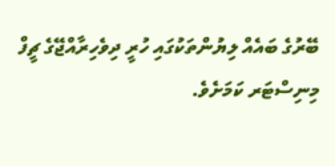ބޭރުގެ ބައެއް ލިޔުންތަކުގައި ހުރީ ދިވެހިރާއްޖޭގެ ޗީފް މިނިސްޓަރ ކަމަށެވެ.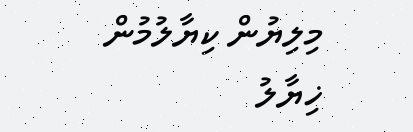މިލިޔުން ކިޔާލުމުން
ޚިޔާލު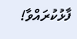ފާޅުކުރައްވާ!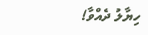ހިޔާލު ދެއްވާ!